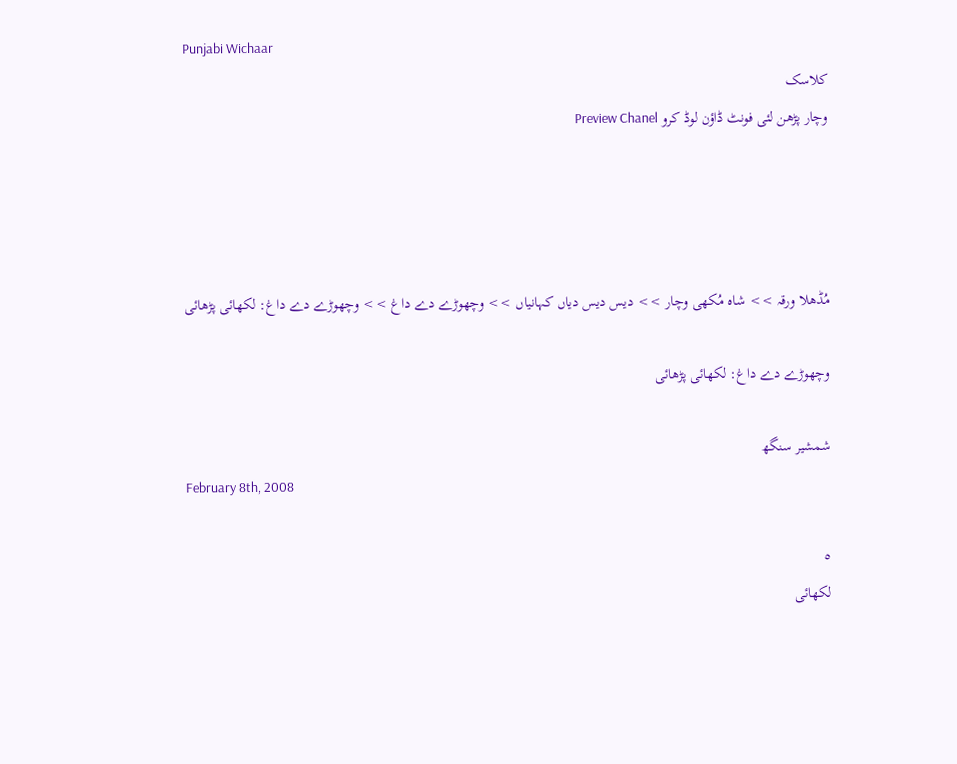Punjabi Wichaar
کلاسک
وچار پڑھن لئی فونٹ ڈاؤن لوڈ کرو Preview Chanel




مُڈھلا ورقہ >> شاہ مُکھی وچار >> دیس دیس دیاں کہانیاں >> وچھوڑے دے داغ >> وچھوڑے دے داغ: لکھائی پڑھائی

وچھوڑے دے داغ: لکھائی پڑھائی

شمشیر سنگھ
February 8th, 2008

٥
لکھائی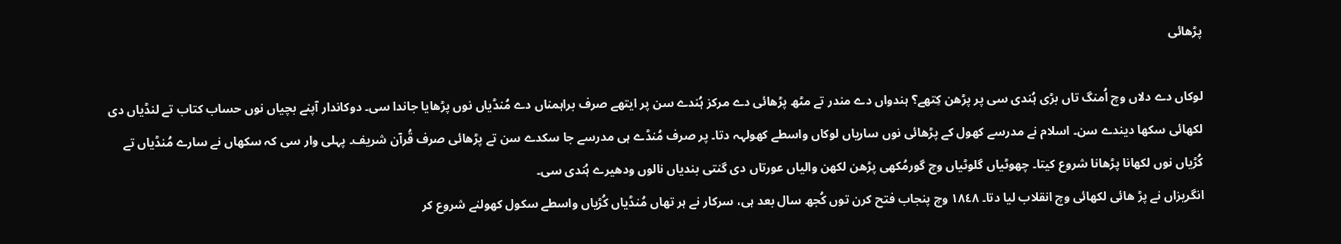پڑھائی

لوکاں دے دلاں وچ اُمنگ تاں بڑی ہُندی سی پر پڑھن کِتھے؟ ہندواں دے مندر تے مٹھ پڑھائی دے مرکز ہُندے سن پر ایتھے صرف براہمناں دے مُنڈیاں نوں پڑھایا جاندا سی۔ دوکاندار آپنے بچیاں نوں حساب کتاب تے لنڈیاں دی لکھائی سکھا دیندے سن۔ اسلام نے مدرسے کھول کے پڑھائی نوں ساریاں لوکاں واسطے کھولہہ دتا۔ پر صرف مُنڈے ہی مدرسے جا سکدے سن تے پڑھائی صرف قُرآن شریف۔ پہلی وار سی کہ سکھاں نے سارے مُنڈیاں تے کُڑیاں نوں لکھانا پڑھانا شروع کیتا۔ چھوٹیاں گلوٹیاں وچ گورمُکھی پڑھن لکھن والیاں عورتاں دی گنتی بندیاں نالوں ودھیرے ہُندی سی۔
انگریزاں نے پڑ ھائی لکھائی وچ انقلاب لیا دتا۔ ١٨٤٨ وچ پنجاب فتح کرن توں کُجھ سال بعد ہی، سرکار نے ہر تھاں مُنڈیاں کُڑیاں واسطے سکول کھولنے شروع کر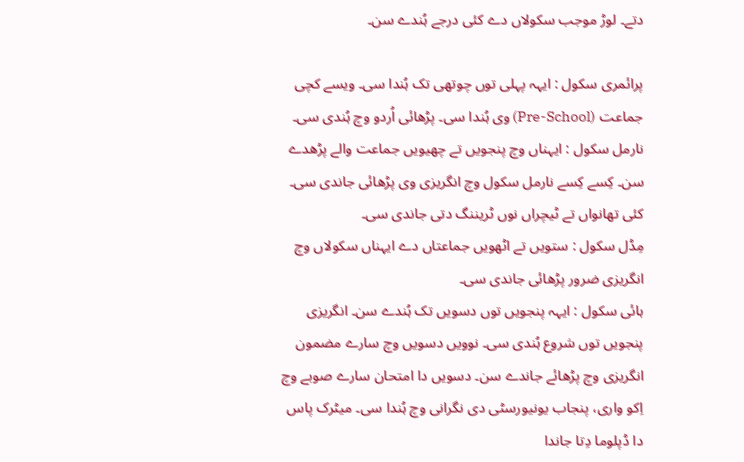دتے۔ لوڑ موجب سکولاں دے کئی درجے ہُندے سن۔

پرائمری سکول : ایہہ پہلی توں چوتھی تک ہُندا سی۔ ویسے کچی جماعت (Pre-School) وی ہُندا سی۔ پڑھائی اُردو وچ ہُندی سی۔
نارمل سکول : ایہناں وچ پنجویں تے چھیویں جماعت والے پڑھدے سن۔ کِسے کِسے نارمل سکول وچ انگریزی وی پڑھائی جاندی سی۔ کئی تھانواں تے ٹیچراں نوں ٹریننگ دتی جاندی سی۔
مِڈل سکول : ستویں تے اٹھویں جماعتاں دے ایہناں سکولاں وچ انگریزی ضرور پڑھائی جاندی سی۔
ہائی سکول : ایہہ پنجویں توں دسویں تک ہُندے سن۔ انگریزی پنجویں توں شروع ہُندی سی۔ نوویں دسویں وچ سارے مضمون انگریزی وچ پڑھائے جاندے سن۔ دسویں دا امتحان سارے صوبے وچ اِکو واری، پنجاب یونیورسٹی دی نگرانی وچ ہُندا سی۔ میٹرک پاس دا ڈپلوما دِتا جاندا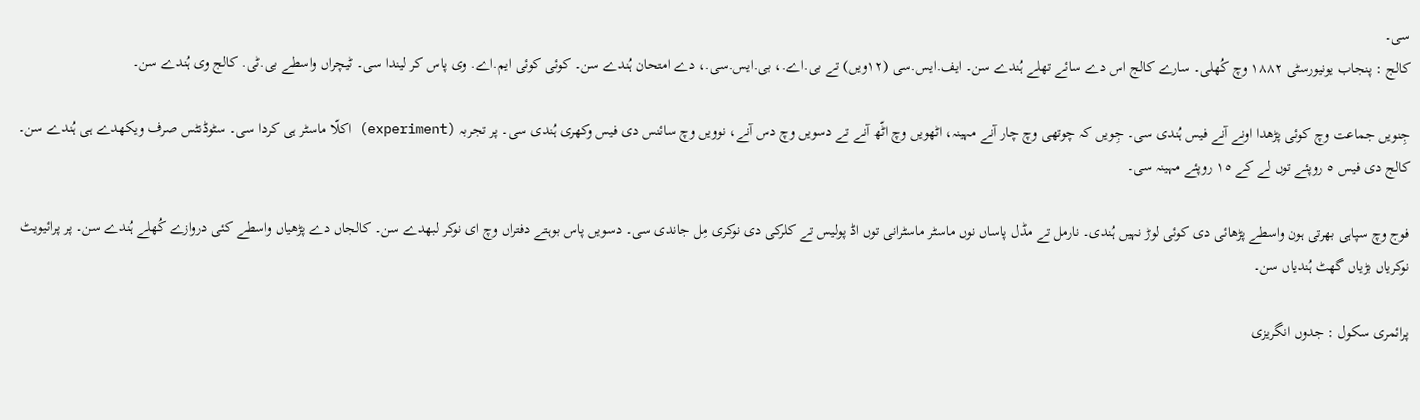سی۔
کالج : پنجاب یونیورسٹی ١٨٨٢ وچ کُھلی۔ سارے کالج اس دے سائے تھلے ہُندے سن۔ ایف.ایس.سی (١٢ویں) تے بی.اے.، بی.ایس.سی.، دے امتحان ہُندے سن۔ کوئی کوئی ایم.اے. وی پاس کر لیندا سی۔ ٹیچراں واسطے بی.ٹی. کالج وی ہُندے سن۔

جِنویں جماعت وچ کوئی پڑھدا اونے آنے فیس ہُندی سی۔ جِویں کہ چوتھی وچ چار آنے مہینہ، اٹھویں وچ اٹّھ آنے تے دسویں وچ دس آنے، نوویں وچ سائنس دی فیس وکھری ہُندی سی۔ پر تجربہ (experiment) اکلّا ماسٹر ہی کردا سی۔ سٹوڈنٹس صرف ویکھدے ہی ہُندے سن۔ کالج دی فیس ٥ روپئے توں لے کے ١٥ روپئے مہینہ سی۔

فوج وچ سپاہی بھرتی ہون واسطے پڑھائی دی کوئی لوڑ نہیں ہُندی۔ نارمل تے مڈل پاساں نوں ماسٹر ماسٹرانی توں اڈ پولیس تے کلرکی دی نوکری مِل جاندی سی۔ دسویں پاس بوہتے دفتراں وچ ای نوکر لبھدے سن۔ کالجاں دے پڑھیاں واسطے کئی دروازے کُھلے ہُندے سن۔ پر پرائیویٹ نوکریاں بڑیاں گھٹ ہُندیاں سن۔

پرائمری سکول : جدوں انگریزی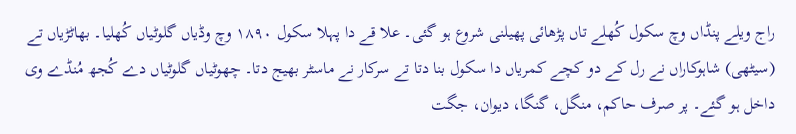راج ویلے پنڈاں وچ سکول کُھلے تاں پڑھائی پھیلنی شروع ہو گئی۔ علا قے دا پہلا سکول ١٨٩٠ وچ وڈیاں گلوٹیاں کُھلیا۔ بھاٹڑیاں تے (سیٹھی) شاہوکاراں نے رل کے دو کچے کمریاں دا سکول بنا دتا تے سرکار نے ماسٹر بھیج دتا۔ چھوٹیاں گلوٹیاں دے کُجھ مُنڈے وی داخل ہو گئے۔ پر صرف حاکم، منگل، گنگا، دیوان، جگت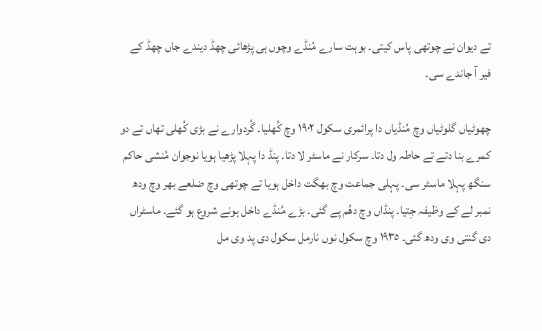تے دیوان نے چوتھی پاس کیتی۔ بوہت سارے مُنڈے وچوں ہی پڑھائی چھڈ دیندے جاں چھڈ کے فیر آ جاندے سی۔

چھوٹیاں گلوٹیاں وچ مُنڈیاں دا پرائمری سکول ١٩٠٢ وچ کُھلیا۔ گُردوارے نے بڑی کُھلی تھاں تے دو کمرے بنا دتے تے حاطہ ول دتا۔ سرکار نے ماسٹر لا دتا۔ پنڈ دا پہلا پڑھیا ہویا نوجوان مُنشی حاکم سنگھ پہلا ماسٹر سی۔ پہلی جماعت وچ بھگت داخل ہویا تے چوتھی وچ ضلعے بھر وچ ودھ نمبر لے کے وظیفہ جِتیا۔ پنڈاں وچ دھُم پے گئی۔ بڑے مُنڈے داخل ہونے شروع ہو گئے۔ ماسٹراں دی گنتی وی ودھ گئی۔ ١٩٣٥ وچ سکول نوں نارمل سکول دی پد وی مل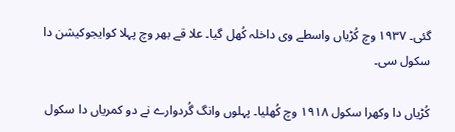گئی۔ ١٩٣٧ وچ کُڑیاں واسطے وی داخلہ کُھل گیا۔ علا قے بھر وچ پہلا کوایجوکیشن دا سکول سی۔

کُڑیاں دا وکھرا سکول ١٩١٨ وچ کُھلیا۔ پہلوں وانگ گُردوارے نے دو کمریاں دا سکول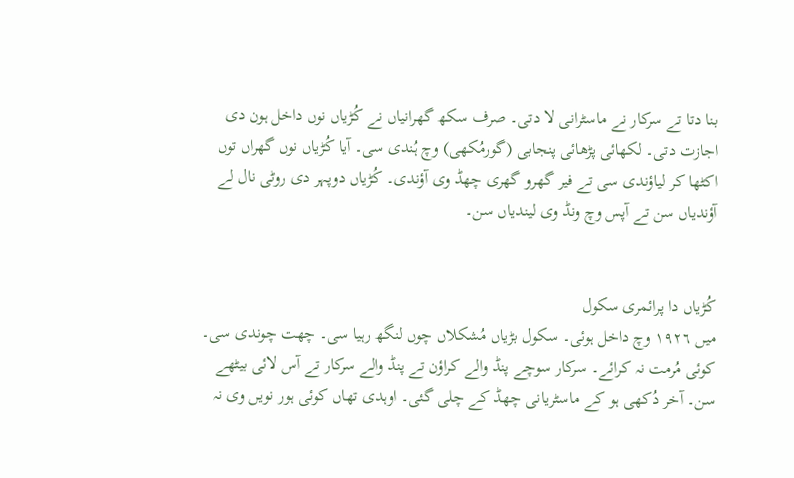بنا دتا تے سرکار نے ماسٹرانی لا دتی۔ صرف سکھ گھرانیاں نے کُڑیاں نوں داخل ہون دی اجازت دتی۔ لکھائی پڑھائی پنجابی (گورمُکھی) وچ ہُندی سی۔ آیا کُڑیاں نوں گھراں توں اکٹھا کر لیاؤندی سی تے فیر گھرو گھری چھڈ وی آؤندی۔ کُڑیاں دوپہر دی روٹی نال لے آؤندیاں سن تے آپس وچ ونڈ وی لیندیاں سن۔


کُڑیاں دا پرائمری سکول
میں ١٩٢٦ وچ داخل ہوئی۔ سکول بڑیاں مُشکلاں چوں لنگھ رہیا سی۔ چھت چوندی سی۔ کوئی مُرمت نہ کرائے۔ سرکار سوچے پنڈ والے کراؤن تے پنڈ والے سرکار تے آس لائی بیٹھے سن۔ آخر دُکھی ہو کے ماسٹریانی چھڈ کے چلی گئی۔ اوہدی تھاں کوئی ہور نویں وی نہ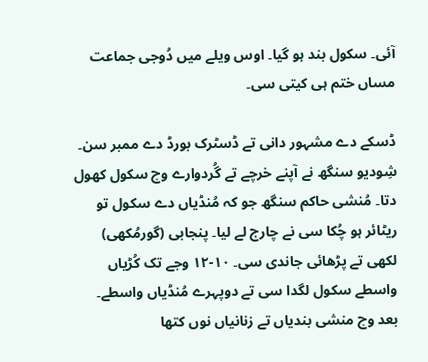آئی۔ سکول بند ہو گیا۔ اوس ویلے میں دُوجی جماعت مساں ختم ہی کیتی سی۔

ڈسکے دے مشہور دانی تے ڈسٹرک بورڈ دے ممبر سن۔ شِودیو سنگھ نے آپنے خرچے تے گُردوارے وچ سکول کھول دتا۔ مُنشی حاکم سنگھ جو کہ مُنڈیاں دے سکول تو ریٹائر ہو چُکا سی نے چارج لے لیا۔ پنجابی (گورمُکھی) لکھی تے پڑھائی جاندی سی۔ ١٠-١٢ وجے تک کُڑیاں واسطے سکول لگدا سی تے دوپہرے مُنڈیاں واسطے۔ بعد وچ منشی بندیاں تے زنانیاں نوں کتھا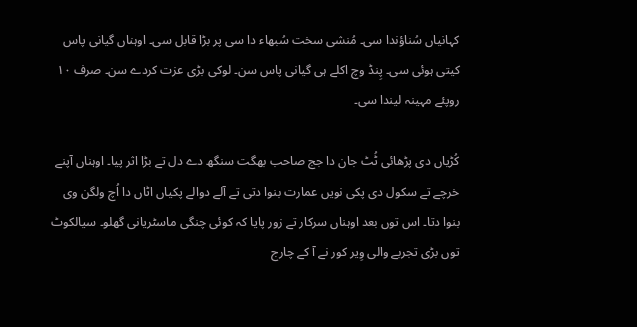کہانیاں سُناؤندا سی۔ مُنشی سخت سُبھاء دا سی پر بڑا قابل سی۔ اوہناں گیانی پاس کیتی ہوئی سی۔ پِنڈ وچ اکلے ہی گیانی پاس سن۔ لوکی بڑی عزت کردے سن۔ صرف ١٠ روپئے مہینہ لیندا سی۔

کُڑیاں دی پڑھائی ٹُٹ جان دا جج صاحب بھگت سنگھ دے دل تے بڑا اثر پیا۔ اوہناں آپنے خرچے تے سکول دی پکی نویں عمارت بنوا دتی تے آلے دوالے پکیاں اٹاں دا اُچ ولگن وی بنوا دتا۔ اس توں بعد اوہناں سرکار تے زور پایا کہ کوئی چنگی ماسٹریانی گھلو۔ سیالکوٹ توں بڑی تجربے والی وِیر کور نے آ کے چارج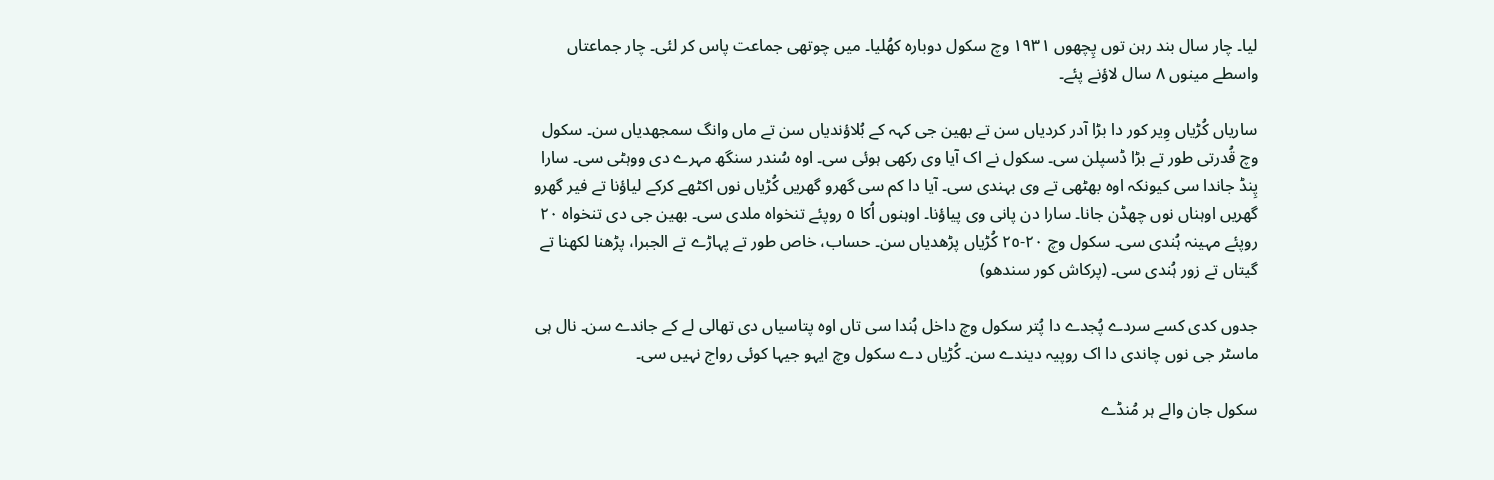لیا۔ چار سال بند رہن توں پِچھوں ١٩٣١ وچ سکول دوبارہ کھُلیا۔ میں چوتھی جماعت پاس کر لئی۔ چار جماعتاں واسطے مینوں ٨ سال لاؤنے پئے۔

ساریاں کُڑیاں وِیر کور دا بڑا آدر کردیاں سن تے بھین جی کہہ کے بُلاؤندیاں سن تے ماں وانگ سمجھدیاں سن۔ سکول وچ قُدرتی طور تے بڑا ڈسپلن سی۔ سکول نے اک آیا وی رکھی ہوئی سی۔ اوہ سُندر سنگھ مہرے دی ووہٹی سی۔ سارا پِنڈ جاندا سی کیونکہ اوہ بھٹھی تے وی بہندی سی۔ آیا دا کم سی گھرو گھریں کُڑیاں نوں اکٹھے کرکے لیاؤنا تے فیر گھرو گھریں اوہناں نوں چھڈن جانا۔ سارا دن پانی وی پیاؤنا۔ اوہنوں اُکا ٥ روپئے تنخواہ ملدی سی۔ بھین جی دی تنخواہ ٢٠ روپئے مہینہ ہُندی سی۔ سکول وچ ٢٠-٢٥ کُڑیاں پڑھدیاں سن۔ حساب، خاص طور تے پہاڑے تے الجبرا، پڑھنا لکھنا تے گیتاں تے زور ہُندی سی۔ (پرکاش کور سندھو)

جدوں کدی کسے سردے پُجدے دا پُتر سکول وچ داخل ہُندا سی تاں اوہ پتاسیاں دی تھالی لے کے جاندے سن۔ نال ہی ماسٹر جی نوں چاندی دا اک روپیہ دیندے سن۔ کُڑیاں دے سکول وچ ایہو جیہا کوئی رواج نہیں سی۔

سکول جان والے ہر مُنڈے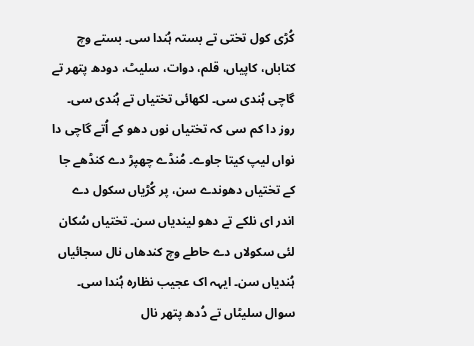کُڑی کول تختی تے بستہ ہُندا سی۔ بستے وچ کتاباں، کاپیاں، قلم، دوات، سلیٹ، دودھ پتھر تے گاچی ہُندی سی۔ لکھائی تختیاں تے ہُندی سی۔ روز دا کم سی کہ تختیاں نوں دھو کے اُتے گاچی دا نواں لیپ کیتا جاوے۔ مُنڈے چھپڑ دے کنڈھے جا کے تختیاں دھوندے سن، پر کُڑیاں سکول دے اندر ای نلکے تے دھو لیندیاں سن۔ تختیاں سُکان لئی سکولاں دے حاطے وچ کندھاں نال سجائیاں ہُندیاں سن۔ ایہہ اک عجیب نظارہ ہُندا سی۔ سوال سلیٹاں تے دُدھ پتھر نال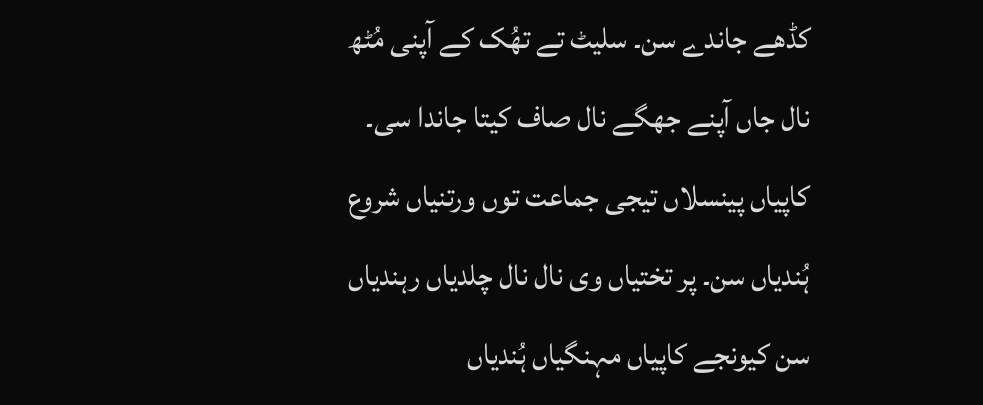کڈھے جاندے سن۔ سلیٹ تے تھُک کے آپنی مُٹھ نال جاں آپنے جھگے نال صاف کیتا جاندا سی۔ کاپیاں پینسلاں تیجی جماعت توں ورتنیاں شروع ہُندیاں سن۔ پر تختیاں وی نال نال چلدیاں رہندیاں سن کیونجے کاپیاں مہنگیاں ہُندیاں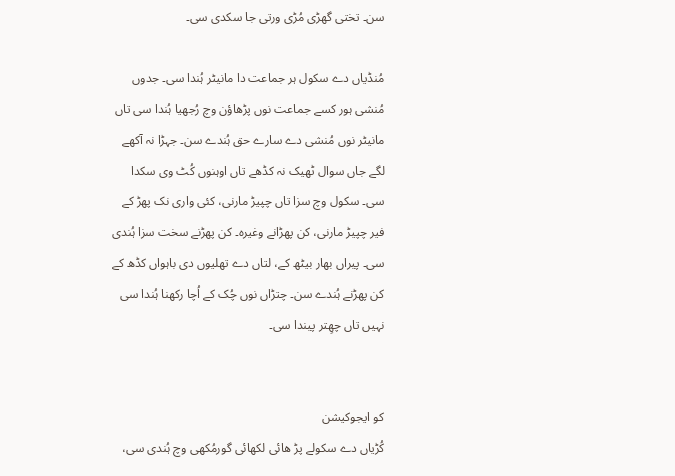سن۔ تختی گھڑی مُڑی ورتی جا سکدی سی۔

مُنڈیاں دے سکول ہر جماعت دا مانیٹر ہُندا سی۔ جدوں مُنشی ہور کسے جماعت نوں پڑھاؤن وچ رُجھیا ہُندا سی تاں مانیٹر نوں مُنشی دے سارے حق ہُندے سن۔ جہڑا نہ آکھے لگے جاں سوال ٹھیک نہ کڈھے تاں اوہنوں کُٹ وی سکدا سی۔ سکول وچ سزا تاں چپیڑ مارنی، کئی واری نک پھڑ کے فیر چپیڑ مارنی، کن پھڑانے وغیرہ۔ کن پھڑنے سخت سزا ہُندی سی۔ پیراں بھار بیٹھ کے، لتاں دے تھلیوں دی باہواں کڈھ کے کن پھڑنے ہُندے سن۔ چتڑاں نوں چُک کے اُچا رکھنا ہُندا سی نہیں تاں چھِتر پیندا سی۔


کو ایجوکیشن
کُڑیاں دے سکولے پڑ ھائی لکھائی گورمُکھی وچ ہُندی سی،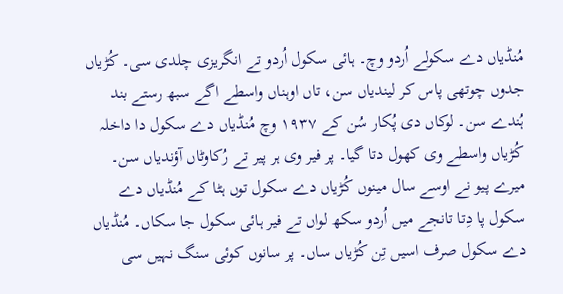مُنڈیاں دے سکولے اُردو وچ۔ ہائی سکول اُردو تے انگریزی چلدی سی۔ کُڑیاں جدوں چوتھی پاس کر لیندیاں سن، تاں اوہناں واسطے اگے سبھ رستے بند ہُندے سن۔ لوکاں دی پُکار سُن کے ١٩٣٧ وچ مُنڈیاں دے سکول دا داخلہ کُڑیاں واسطے وی کھول دتا گیا۔ پر فیر وی ہر پیر تے رُکاوٹاں آؤندیاں سن۔ میرے پیو نے اوسے سال مینوں کُڑیاں دے سکول توں ہٹا کے مُنڈیاں دے سکول پا دِتا تانجے میں اُردو سکھ لواں تے فیر ہائی سکول جا سکاں۔ مُنڈیاں دے سکول صرف اسیں تِن کُڑیاں ساں۔ پر سانوں کوئی سنگ نہیں سی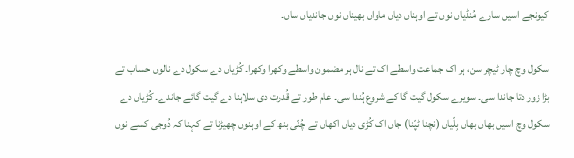کیونجے اسیں سارے مُنڈیاں نوں تے اوہناں دیاں ماواں بھیناں نوں جاندیاں ساں۔

سکول وچ چار ٹیچر سن، ہر اک جماعت واسطے اک تے نال ہر مضمون واسطے وکھرا وکھرا۔ کُڑیاں دے سکول دے نالوں حساب تے بڑا زور دتا جاندا سی۔ سویرے سکول گیت گا کے شروع ہُندا سی۔ عام طور تے قُدرت دی سلاہنا دے گیت گائے جاندے۔ کُڑیاں دے سکول وچ اسیں بھاں بھاں بِلّیاں (نچنا ٹپّنا) جاں اک کُڑی دیاں اکھاں تے چُنّی بنھ کے اوہنوں چھیڑنا تے کہنا کہ دُوجی کسے نوں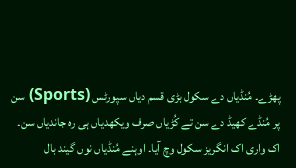پھڑے۔ مُنڈیاں دے سکول بڑی قسم دیاں سپورٹس (Sports) سن پر مُنڈے کھیڈ دے سن تے کُڑیاں صرف ویکھدیاں ہی رہ جاندیاں سن۔ اک واری اک انگریز سکول وچ آیا۔ اوہنے مُنڈیاں نوں گیند بال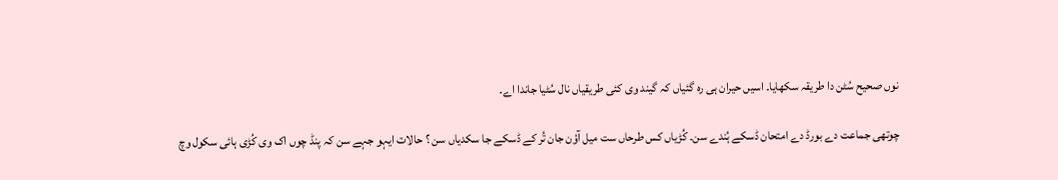نوں صحیح سُٹن دا طریقہ سکھایا۔ اسیں حیران ہی رہ گئیاں کہ گیند وی کئی طریقیاں نال سُٹیا جاندا اے۔

چوتھی جماعت دے بورڈ دے امتحان ڈسکے ہُندے سن۔ کُڑیاں کس طرحاں ست میل آؤن جان تُر کے ڈسکے جا سکدیاں سن ؟ حالات ایہو جہے سن کہ پنڈ چوں اک وی کُڑی ہائی سکول وچ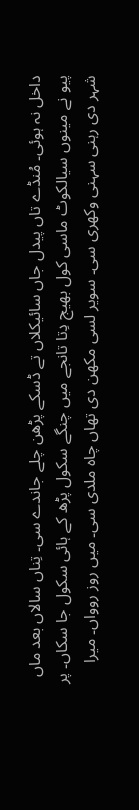داخل نہ ہوئی۔ مُنڈے تاں پیدل جاں سائیکلاں تے ڈسکے پڑھن چلے جاندے سی۔ تِناں سالاں بعد ماں پیو نے مینوں سیالکوٹ ماسی کول بھیج دِتا تانجے میں چنگے سکول پڑھ کے ہائی سکول جا سکاں۔ پر شہر دی رہنی سہنی وکھری سی۔ سویر لسی مکھن دی تھاں چاہ ملدی سی۔ میں روز روواں۔ میرا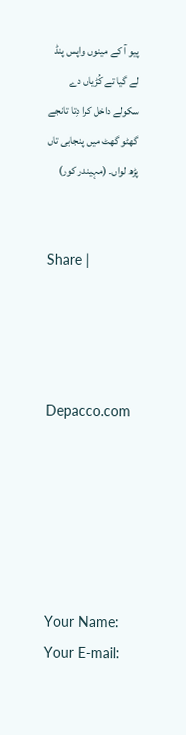پیو آ کے مینوں واپس پنڈ لے گیا تے کُڑیاں دے سکولے داخل کرا دِتا تانجے گھٹو گھٹ میں پنجابی تاں پڑھ لواں۔ (مہیندر کور)


Share |




Depacco.com






Your Name:
Your E-mail: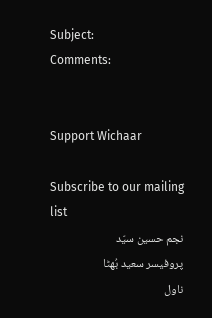Subject:
Comments:


Support Wichaar

Subscribe to our mailing list
نجم حسین سیّد
پروفیسر سعید بُھٹا
ناول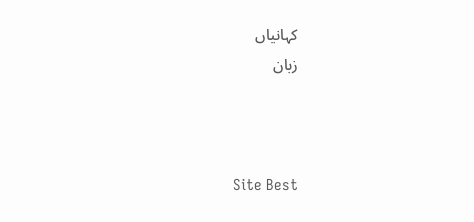کہانیاں
زبان



Site Best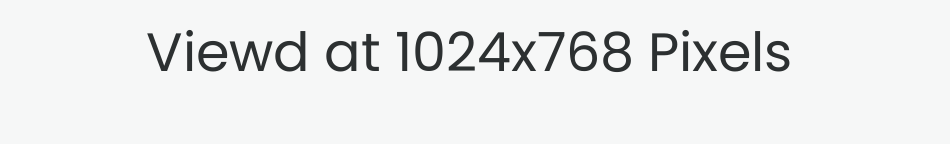Viewd at 1024x768 Pixels